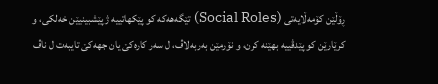ڕۆڵێن کۆمەڵایەتی (Social Roles) تێگەهەکە کو پێکهاتییە ژ پێشبینیێن خەلکی، و کرێارێن کو پێدڤییە بهێنە کرن، و نۆرمێن بەربەلاڤ، ل سەر کارەکێ یان جهەکێ تایبەت ل ناڤ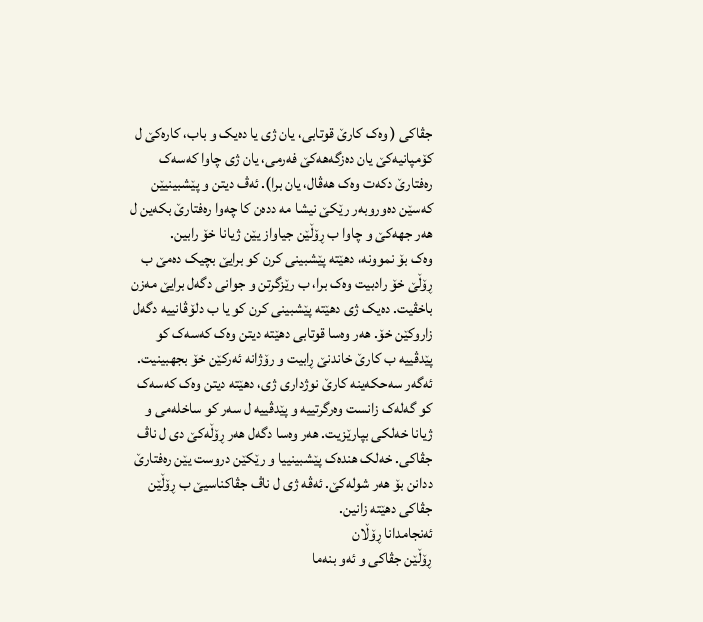جڤاکی ( وەک کارێ قوتابی، یان ژی یا دەیک و باب، کارەکێ ل کۆمپانیەکێ یان دەزگەهەکێ فەرمی، یان ژی چاوا کەسەک رەفتارێ دکەت وەک هەڤال، یان برا). ئەڤ دیتن و پێشبینیێن کەسێن دەوروبەر رێکێ نیشا مە ددەن کا چەوا رەفتارێ بکەین ل هەر جهەکێ و چاوا ب ڕۆڵێن جیاواز یێن ژیانا خۆ رابین.
وەک بۆ نموونە، دهێتە پێشبینی کرن کو برایێ بچیک دەمێ ب ڕۆڵێ خۆ رادبیت وەک برا، ب رێزگرتن و جوانی دگەل برایێ مەزن باخڤیت. دەیک ژی دهێتە پێشبینی کرن کو یا ب دلۆڤانییە دگەل زاروکێن خۆ. هەر وەسا قوتابی دهێتە دیتن وەک کەسەک کو پێدڤییە ب کارێ خاندنێ ڕابیت و رۆژانە ئەرکێن خۆ بجهبینیت. ئەگەر سەحکەینە کارێ نوژداری ژی، دهێتە دیتن وەک کەسەک کو گەلەک زانست وەرگرتییە و پێدڤییە ل سەر کو ساخلەمی و ژیانا خەلکی بپارێزیت. هەر وەسا دگەل هەر ڕۆڵەکێ دی ل ناڤ جڤاکی. خەلک هندەک پێشبینییا و رێکێن دروست یێن رەفتارێ ددانن بۆ هەر شولەکێ. ئەڤە ژی ل ناڤ جڤاکناسیێ ب ڕۆڵێن جڤاکی دهێتە زانین.
ئەنجامدانا ڕۆڵان
ڕۆڵێن جڤاکی و ئەو بنەما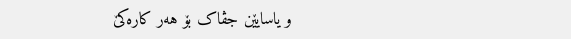و یاسایێن جڤاک بۆ هەر کارەکێ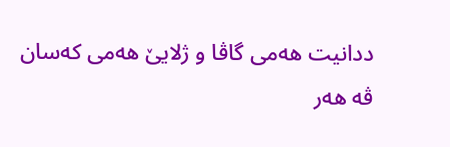ددانیت هەمی گاڤا و ژلایێ هەمی کەسان ڤە هەر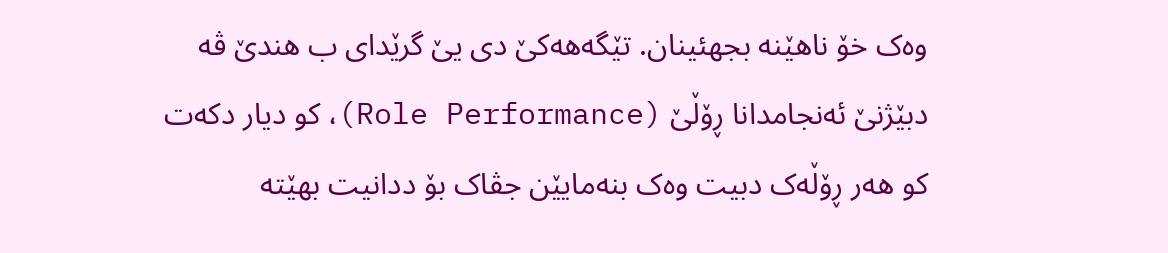وەک خۆ ناهێنە بجهئینان. تێگەهەکێ دی یێ گرێدای ب هندێ ڤە دبێژنێ ئەنجامدانا ڕۆڵێ (Role Performance)، کو دیار دکەت کو هەر ڕۆڵەک دبیت وەک بنەمایێن جڤاک بۆ ددانیت بهێتە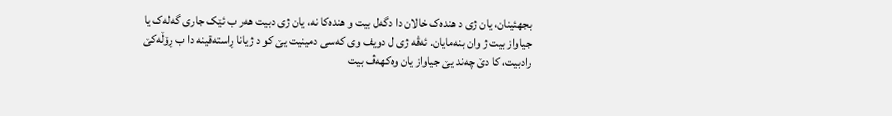بجهئینان، یان ژی د هندەک خالان دا دگەل بیت و هندەکا نە، یان ژی دبیت هەر ب ئێک جاری گەلەک یا جیاواز بیت ژ وان بنەمایان. ئەڤە ژی ل دویف وی کەسی دمینیت یێ کو د ژیانا ڕاستەقینە دا ب ڕۆڵەکێ رادبیت، کا دێ چەند یێ جیاواز یان وەکهەڤ بیت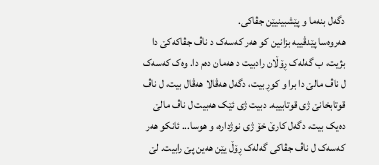دگەل بنەما و پێشبینیێن جڤاکی.
هەروەسا پێدڤییە بزانین کو هەر کەسەک د ناڤ جڤاکەکێ دا بژیت، ب گەلەک ڕۆڵان رادبیت د هەمان دەم دا. وەک کەسەک ل ناڤ مالێ دا برا و کوڕ بیت، دگەل هەڤالا هەڤال بیت، ل ناڤ قوتابخانێ ژی قوتابییە. دبیت ژی ئێک هەبیت ل ناڤ مالێ دەیک بیت، دگەل کارێ خۆ ژی نوژدارە، و هوسا... ئانکو هەر کەسەک ل ناڤ جڤاکی گەلەک ڕۆڵ یێن هەین پێ رابیت. لێ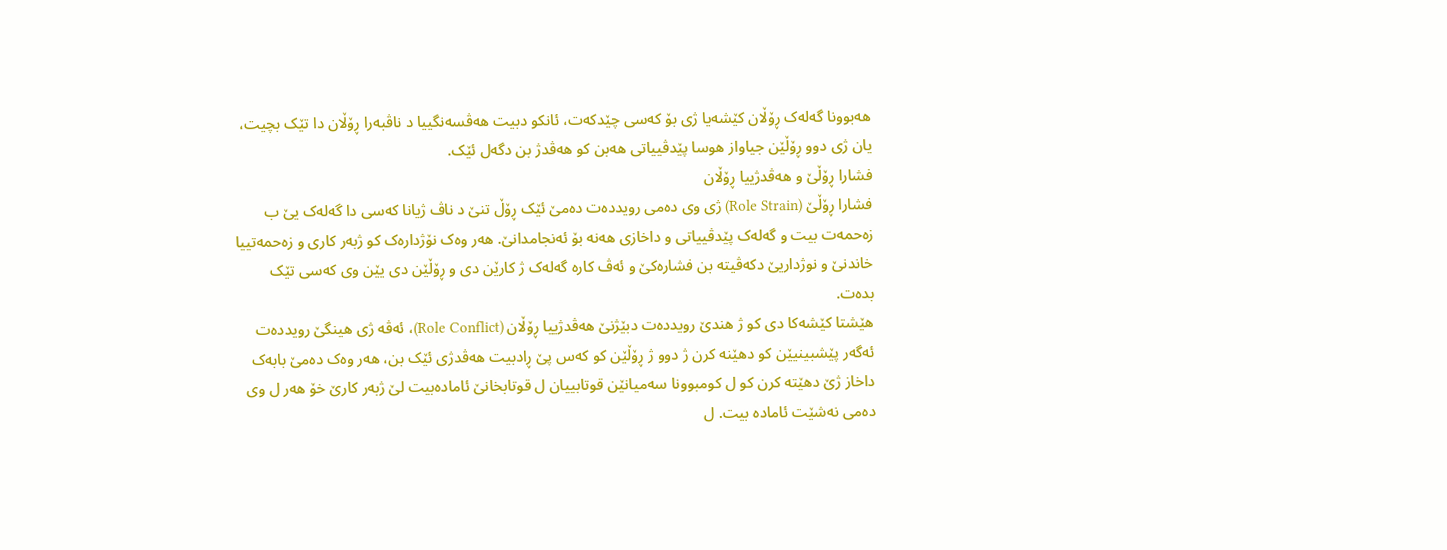هەبوونا گەلەک ڕۆڵان کێشەیا ژی بۆ کەسی چێدکەت، ئانکو دبیت هەڤسەنگییا د ناڤبەرا ڕۆڵان دا تێک بچیت، یان ژی دوو ڕۆڵێن جیاواز هوسا پێدڤییاتی هەبن کو هەڤدژ بن دگەل ئێک.
فشارا ڕۆڵێ و هەڤدژییا ڕۆڵان
فشارا ڕۆڵێ (Role Strain) ژی وی دەمی رویددەت دەمێ ئێک ڕۆڵ تنێ د ناڤ ژیانا کەسی دا گەلەک یێ ب زەحمەت بیت و گەلەک پێدڤییاتی و داخازی هەنە بۆ ئەنجامدانێ. هەر وەک نۆژدارەک کو ژبەر کاری و زەحمەتییا خاندنێ و نوژداریێ دکەڤیتە بن فشارەکێ و ئەڤ کارە گەلەک ژ کارێن دی و ڕۆڵێن دی یێن وی کەسی تێک بدەت.
هێشتا کێشەکا دی کو ژ هندێ رویددەت دبێژنێ هەڤدژییا ڕۆڵان (Role Conflict)، ئەڤە ژی هینگێ رویددەت ئەگەر پێشبینیێن کو دهێنە کرن ژ دوو ژ ڕۆڵێن کو کەس پێ ڕادبیت هەڤدژی ئێک بن، هەر وەک دەمێ بابەک داخاز ژێ دهێتە کرن کو ل کومبوونا سەمیانێن قوتابییان ل قوتابخانێ ئامادەبیت لێ ژبەر کارێ خۆ هەر ل وی دەمی نەشێت ئامادە بیت. ل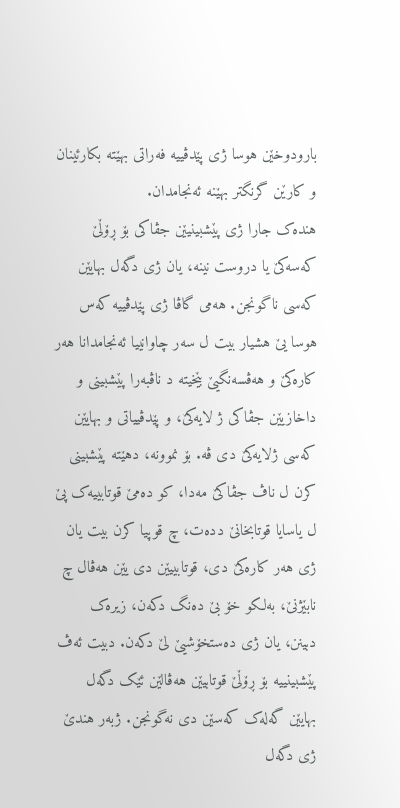بارودوخێن هوسا ژی پێدڤییە فەراتی بهێتە بکارئینان و کارێن گرنگتر بهێنە ئەنجامدان.
هندەک جارا ژی پێشبینیێن جڤاکی بۆ ڕۆڵێ کەسەکێ یا دروست نینە، یان ژی دگەل بهایێن کەسی ناگونجن. هەمی گاڤا ژی پێدڤییە کەس هوسا یێ هشیار بیت ل سەر چاوانییا ئەنجامدانا هەر کارەکێ و هەڤسەنگیێ بێخیتە د ناڤبەرا پێشبینی و داخازیێن جڤاکی ژ لایەکێ، و پێدڤییاتی و بهایێن کەسی ژلایەکێ دی ڤە. بۆ نموونە، دهێتە پێشبینی کرن ل ناڤ جڤاکێ مەدا، کو دەمێ قوتابییەک پێ ل یاسایا قوتابخانێ ددەت، چ قوپیا کرن بیت یان ژی هەر کارەکێ دی، قوتابییێن دی یێن هەڤال چ نابێژنێ، بەلکو خۆ بێ دەنگ دکەن، زیرەک دبینن، یان ژی دەستخۆشیێ لێ دکەن. دبیت ئەڤ پێشبینییە بۆ ڕۆڵێ قوتابیێن هەڤالێن ئێک دگەل بهایێن گەلەک کەسێن دی نەگونجن. ژبەر هندێ ژی دگەل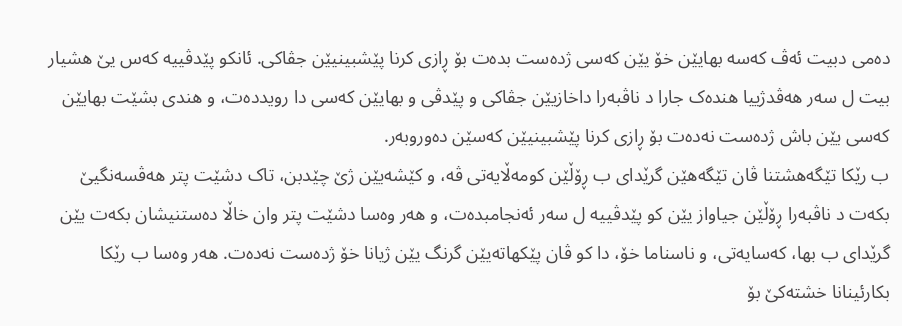دەمی دبیت ئەڤ کەسە بهایێن خۆ یێن کەسی ژدەست بدەت بۆ ڕازی کرنا پێشبینیێن جڤاکی. ئانکو پێدڤییە کەس یێ هشیار بیت ل سەر هەڤدژییا هندەک جارا د ناڤبەرا داخازیێن جڤاکی و پێدڤی و بهایێن کەسی دا رویددەت، و هندی بشێت بهایێن کەسی یێن باش ژدەست نەدەت بۆ ڕازی کرنا پێشبینیێن کەسێن دەوروبەر.
ب رێکا تێگەهشتنا ڤان تێگەهێن گرێدای ب ڕۆڵێن کومەڵایەتی ڤە، و کێشەیێن ژێ چێدبن، تاک دشێت پتر هەڤسەنگیێ بکەت د ناڤبەرا ڕۆڵێن جیاواز یێن کو پێدڤییە ل سەر ئەنجامبدەت، و هەر وەسا دشێت پتر وان خاڵا دەستنیشان بکەت یێن گرێدای ب بها، کەسایەتی، و ناسناما خۆ، دا کو ڤان پێکهاتەیێن گرنگ یێن ژیانا خۆ ژدەست نەدەت. هەر وەسا ب رێکا بکارئینانا خشتەکێ بۆ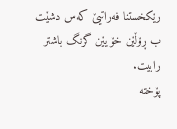رێکخستنا فەراتیێ کەس دشێت ب ڕۆڵێن خۆ یێن گرنگ باشتر رابیت.
پۆختە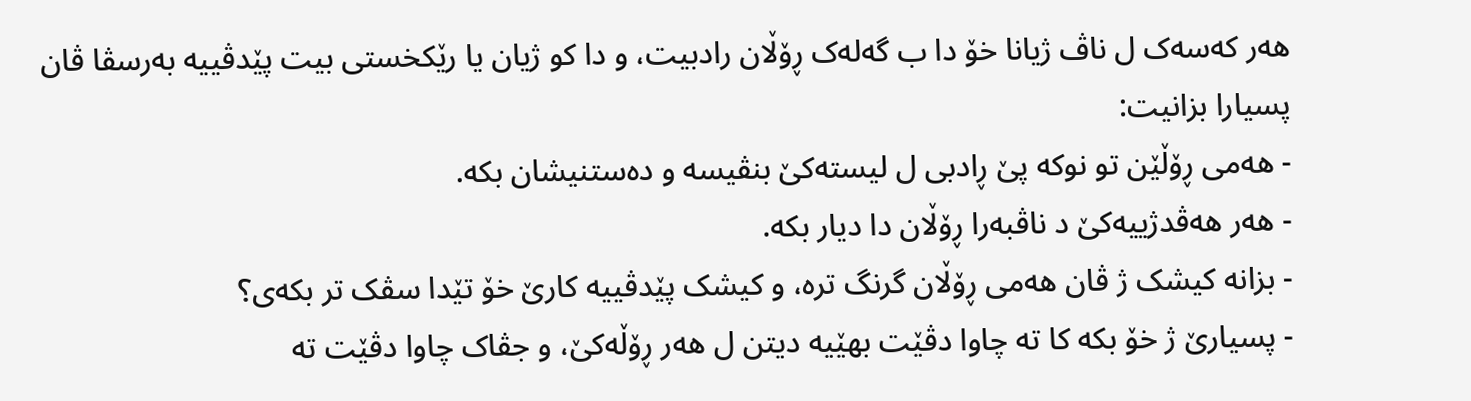هەر کەسەک ل ناڤ ژیانا خۆ دا ب گەلەک ڕۆڵان رادبیت، و دا کو ژیان یا رێکخستی بیت پێدڤییە بەرسڤا ڤان پسیارا بزانیت:
- هەمی ڕۆڵێن تو نوکە پێ ڕادبی ل لیستەکێ بنڤیسە و دەستنیشان بکە.
- هەر هەڤدژییەکێ د ناڤبەرا ڕۆڵان دا دیار بکە.
- بزانە کیشک ژ ڤان هەمی ڕۆڵان گرنگ ترە، و کیشک پێدڤییە کارێ خۆ تێدا سڤک تر بکەی؟
- پسیارێ ژ خۆ بکە کا تە چاوا دڤێت بهێیە دیتن ل هەر ڕۆڵەکێ، و جڤاک چاوا دڤێت تە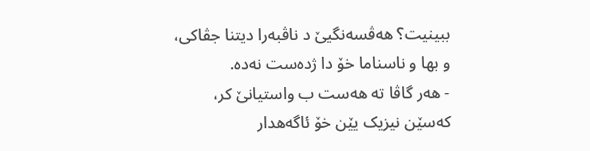ببینیت؟ هەڤسەنگیێ د ناڤبەرا دیتنا جڤاکی، و بها و ناسناما خۆ دا ژدەست نەدە.
- هەر گاڤا تە هەست ب واستیانێ کر، کەسێن نیزیک یێن خۆ ئاگەهدار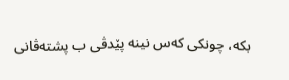بکە، چونکی کەس نینە پێدڤی ب پشتەڤانی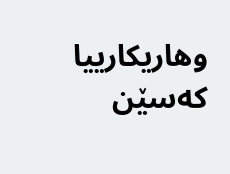وهاریکارییا کەسێن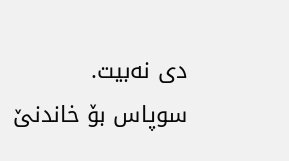دی نەبیت.
سوپاس بۆ خاندنێ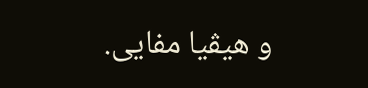و هیڤیا مفایی.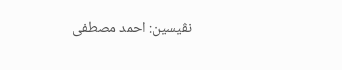نڤیسین: احمد مصطفى